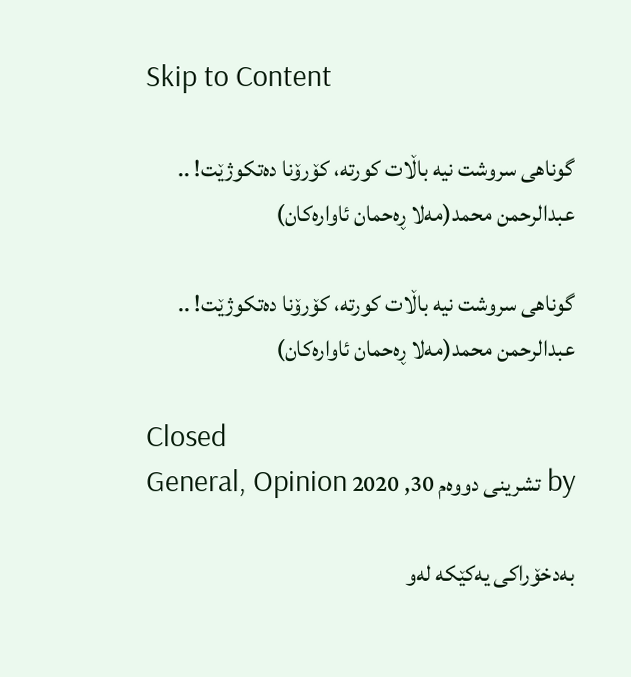Skip to Content

گوناهی سروشت نیە باڵات کورتە، کۆرۆنا دەتکوژێت! .. عبدالرحمن محمد(مەلا ڕەحمان ئاوارەکان)

گوناهی سروشت نیە باڵات کورتە، کۆرۆنا دەتکوژێت! .. عبدالرحمن محمد(مەلا ڕەحمان ئاوارەکان)

Closed
by تشرینی دووه‌م 30, 2020 General, Opinion

بەدخۆراکی یەکێکە لەو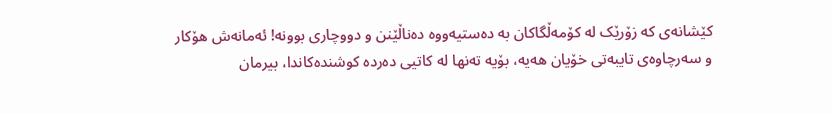کێشانەی کە زۆرێک لە کۆمەڵگاکان بە دەستیەووە دەناڵێنن و دووچاری بوونە! ئەمانەش هۆکار و سەرچاوەی تایبەتی خۆیان هەیە، بۆیە تەنها لە کاتیی دەردە کوشندەکاندا، بیرمان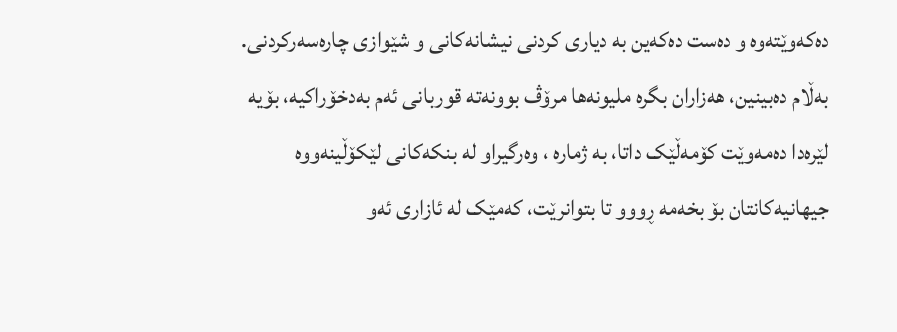دەکەوێتەوە و دەست دەکەین بە دیاری کردنی نیشانەکانی و شێوازی چارەسەرکردنی. بەڵام دەبینین، هەزاران بگرە ملیونەها مرۆڤ بوونەتە قوربانی ئەم بەدخۆراکیە، بۆیە لێرەدا دەمەوێت کۆمەڵێک داتا، بە ژمارە ، وەرگیراو لە بنکەکانی لێکۆڵینەووە جیهانیەکانتان بۆ بخەمە ڕووو تا بتوانرێت، کەمێک لە ئازاری ئەو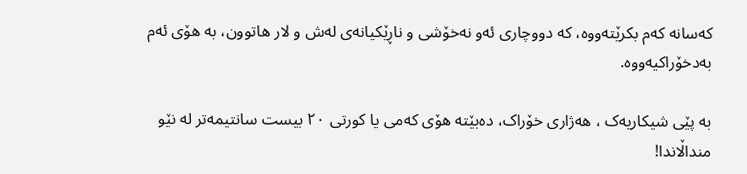کەسانە کەم بکرێتەووە، کە دووچاری ئەو نەخۆشی و ناڕێکیانەی لەش و لار هاتوون، بە هۆی ئەم بەدخۆراکیەووە.

بە پێی شیکاریەک ، هەژاری خۆراک، دەبێتە هۆی کەمی یا کورتی ٢٠ بیست سانتیمەتر لە نێو منداڵاندا!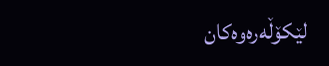لێکۆڵەرەوەکان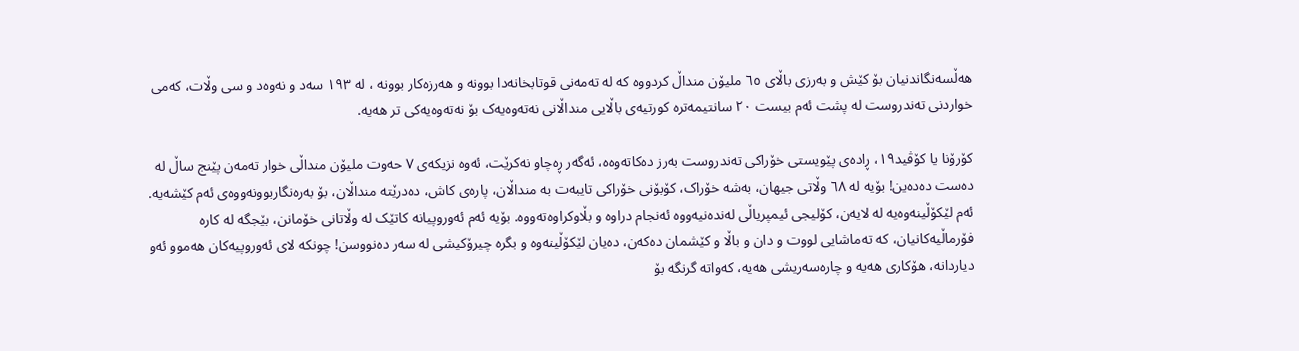هەڵسەنگاندنیان بۆ کێش و بەرزی باڵای ٦٥ ملیۆن منداڵ کردووە کە لە تەمەنی قوتابخانەدا بوونە و هەرزەکار بوونە ، لە ١٩٣ سەد و نەوەد و سی وڵات، کەمی خواردنی تەندروست لە پشت ئەم بیست ٢٠ سانتیمەترە کورتیەی باڵایی منداڵانی نەتەوەیەک بۆ نەتەوەیەکی تر هەیە.

کۆرۆنا یا کۆڤید١٩، ڕادەی پێویستی خۆراکی تەندروست بەرز دەکاتەوەە، ئەگەر ڕەچاو نەکرێت، ئەوە نزیکەی ٧ حەوت ملیۆن منداڵی خوار تەمەن پێنج ساڵ لە دەست دەدەین! بۆیە لە ٦٨ وڵاتی جیهان، بەشە خۆراک، کۆبۆنی خۆراکی تایبەت بە منداڵان، پارەی کاش، دەدرێتە منداڵان، بۆ بەرەنگاربوونەووەی ئەم کێشەیە.
ئەم لێکۆڵینەوەیە لە لایەن، کۆلیجی ئیمپریاڵی لەندەنیەووە ئەنجام دراوە و بڵاوکراوەتەووە. بۆیە ئەم ئەوروپیانە کاتێک لە وڵاتانی خۆمانن، بێجگە لە کارە فۆرماڵیەکانیان، کە تەماشایی لووت و دان و باڵا و کێشمان دەکەن، دەیان لێکۆڵینەوە و بگرە چیرۆکیشی لە سەر دەنووسن! چونکە لای ئەوروپیەکان هەموو ئەو دیاردانە، هۆکاری هەیە و چارەسەریشی هەیە، کەواتە گرنگە بۆ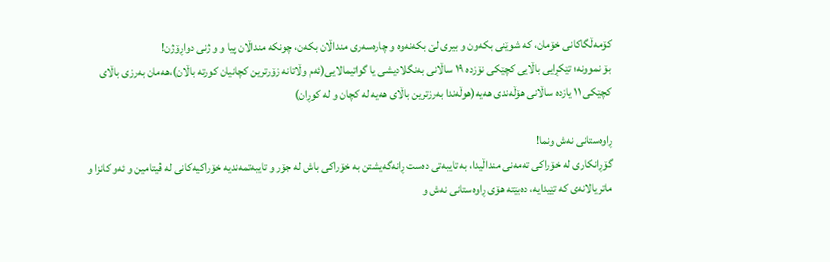کۆمەڵگاکانی خۆمان، کە شوێنی بکەون و بیری لێ بکەنەوە و چارەسەری منداڵان بکەن، چونکە منداڵان پیا و و ژنی دواڕۆژن!
بۆ نموونە؛ تێکڕایی باڵایی کچێکی نۆزدە ١٩ ساڵانی بەنگلادیشی یا گواتیمالایی(ئەم وڵاتانە زۆرترین کچانیان کورتە باڵان)،هەمان بەرزی باڵای کچێکی ١١ یازدە ساڵانی هۆڵەندی هەیە(هوڵەندا بەرزترین باڵای هەیە لە کچان و لە کوڕان)

ڕاوەستانی نەش ونما!
گۆڕانکاری لە خۆراکی تەمەنی منداڵیدا، بە تایبەتی دەست ڕانەگەیشتن بە خۆراکی باش لە جۆر و تایبەتمەندیە خۆراکیەکانی لە ڤیتامین و ئەو کانزا و ماتریالانەی کە تێیدایە، دەبێتە هۆی ڕاوەستانی نەش و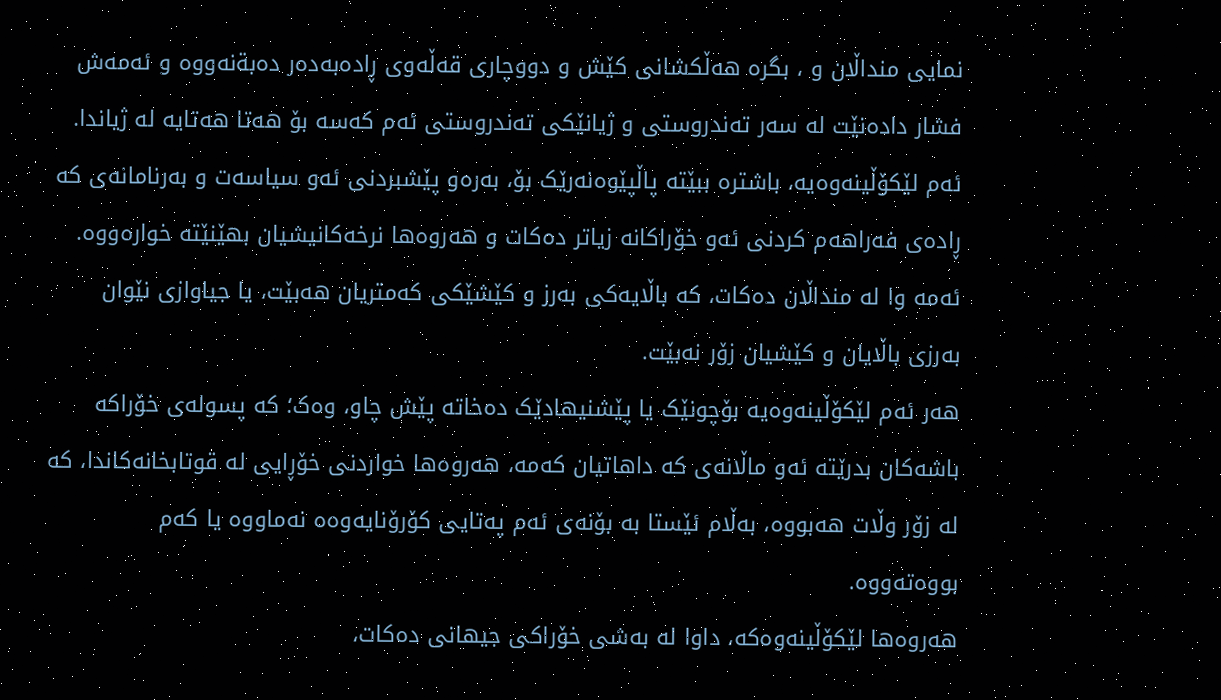نمایی منداڵان و ، بگرە هەڵکشانی کێش و دووچاری قەڵەوی ڕادەبەدەر دەبةنەووە و ئەمەش فشار دادەنێت لە سەر تەندروستی و ژیانێکی تەندروستی ئەم کەسە بۆ هەتا هەتایە لە ژیاندا.
ئەم لێکۆڵینەوەیە، باشترە ببێتە پاڵپێوەنەرێک بۆ، بەرەو پێشبردنی ئەو سیاسەت و بەرنامانەی کە ڕادەی فەراهەم کردنی ئەو خۆراکانە زیاتر دەکات و هەروەها نرخەکانیشیان بهێنێتە خوارەووە. ئەمە وا لە منداڵان دەکات، کە باڵایەکی بەرز و کێشێکی کەمتریان هەبێت، یا جیاوازی نێوان بەرزی باڵایان و کێشیان زۆر نەبێت.
هەر ئەم لێکۆڵینەوەیە بۆچونێک یا پێشنیهادێک دەخاتە پێش چاو، وەک؛ کە پسولەی خۆراکە باشەکان بدرێتە ئەو ماڵانەی کە داهاتیان کەمە، هەروەها خواردنی خۆڕایی لە قوتابخانەکاندا، کە لە زۆر وڵات هەبووە، بەڵام ئێستا بە بۆنەی ئەم پەتایی کۆرۆنایەوەە نەماووە یا کەم بووەتەووە.
هەروەها لێکۆڵینەوەکە، داوا لە بەشی خۆراکی جیهانی دەکات،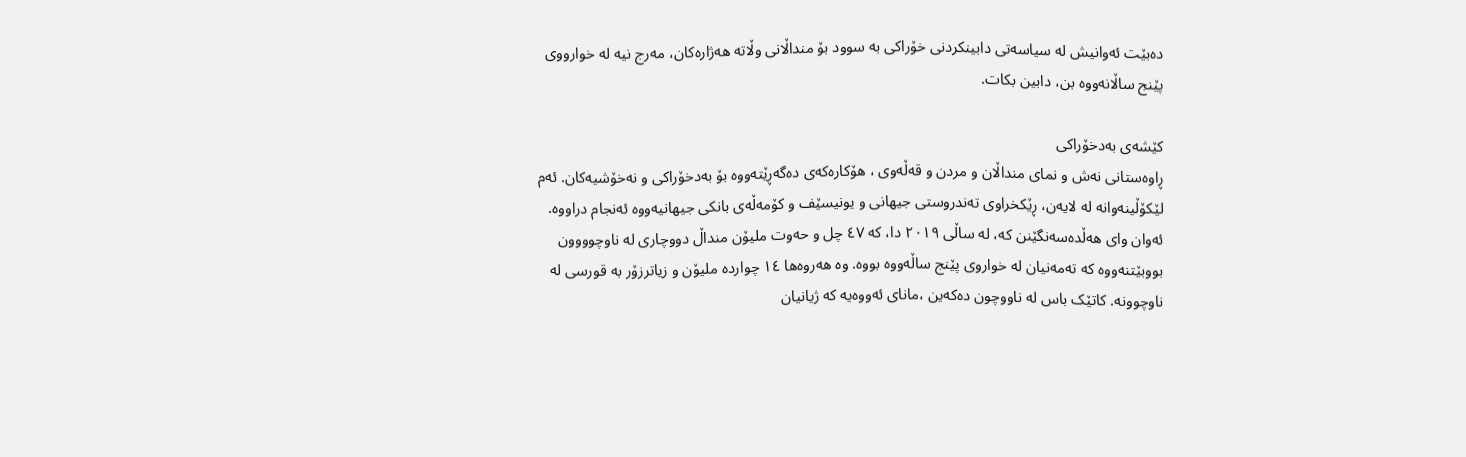دەبێت ئەوانیش لە سیاسەتی دابینکردنی خۆراکی بە سوود بۆ منداڵانی وڵاتە هەژارەکان، مەرج نیە لە خوارووی پێنج ساڵانەووە بن، دابین بکات.

کێشەی بەدخۆراکی
ڕاوەستانی نەش و نمای منداڵان و مردن و قەڵەوی ، هۆکارەکەی دەگەڕێتەووە بۆ بەدخۆراکی و نەخۆشیەکان. ئەم لێکۆڵینەوانە لە لایەن، ڕێکخراوی تەندروستی جیهانی و یونیسێف و کۆمەڵەی بانکی جیهانیەووە ئەنجام دراووە. ئەوان وای هەڵدەسەنگێنن کە، لە ساڵی ٢٠١٩ دا، کە ٤٧ چل و حەوت ملیۆن منداڵ دووچاری لە ناوچوووون بووبێتنەووە کە تەمەنیان لە خواروی پێنج ساڵەووە بووە. وە هەروەها ١٤ چواردە ملیۆن و زیاترزۆر بە قورسی لە ناوچوونە. کاتێک باس لە ناووچون دەکەین ،مانای ئەووەیە کە ژیانیان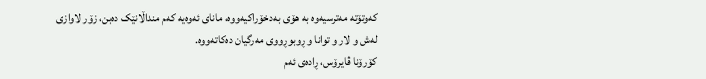کەوتۆتە مەترسیەوە بە هۆی بەدخۆراکیەووە، مانای ئەوەیە کەم منداڵانێک دەبن، زۆر لاوازی لەش و لار و توانا و ڕوبوڕووی مەرگیان دەکاتەووە.
کۆرۆنا ڤایرۆس، ڕادەی ئەم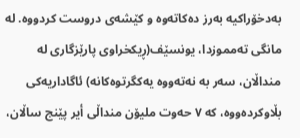بەدخۆراکیە بەرز دەکاتەوە و کێشەی دروست کردووە. لە مانگی تەمموزدا، یونسێف(ڕیکخراوی پارێزگاری لە منداڵان، سەر بە نەتەووە یەکگرتوەکانە) ئاگاداریەکی بڵاوکردەووە، کە ٧ حەوت ملیۆن منداڵی أیر پێنج ساڵان،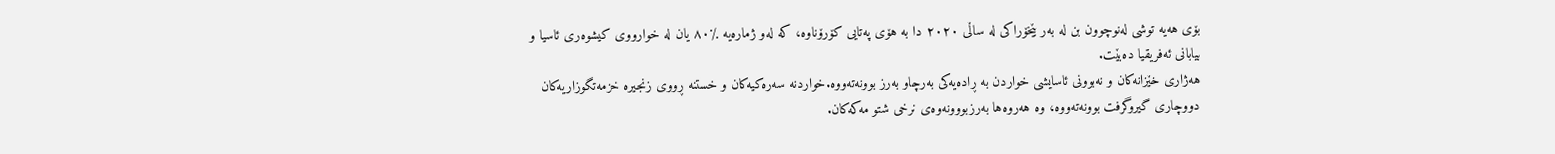بۆی هەیە توشی لەنوچوون بن لە بەر بێخۆراکی لە ساڵی ٢٠٢٠ دا بە هۆی پەتایی کۆرۆناوە، کە لەو ژمارەیە ٪٨٠ یان لە خوارووی کیشوەری ئاسیا و بیابانی ئەفریقیا دەبێت.
هەژاری خێزانەکان و نەبوونی ئاسایشی خواردن بە ڕادەیەکی بەرچاو بەرز بوونەتەووە.خواردنە سەرەکیەکان و خستنە ڕووی زنجیرە خزمەتگوزاریەکان دووچاری گیروگرفت بوونەتەووە، وە هەروەها بەرزبووونەوەی نرخی شتو مەکەکان.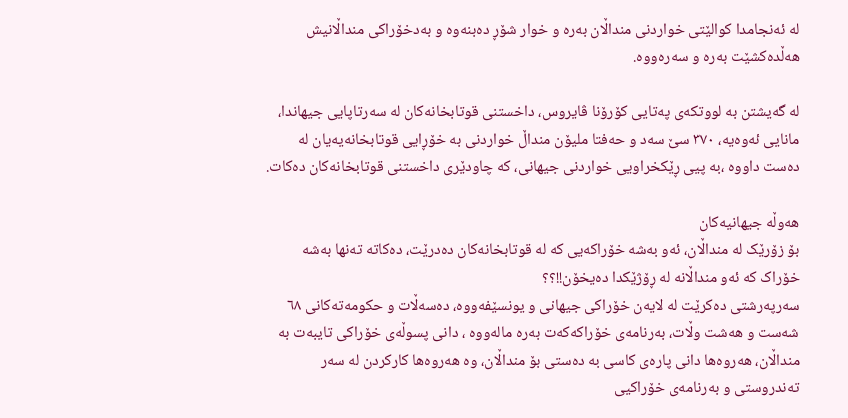لە ئەنجامدا کوالێتی خواردنی منداڵان بەرە و خوار شۆڕ دەبنەوە و بەدخۆراکی منداڵانیش هەڵدەکشێت بەرە و سەرەووە.

لە گەیشتن بە لووتکەی پەتایی کۆرۆنا ڤایروس، داخستنی قوتابخانەکان لە سەرتاپایی جیهاندا، مانایی ئەوەیە، ٣٧٠ سێ سەد و حەفتا ملیۆن منداڵ خواردنی بە خۆڕایی قوتابخانەیەیان لە دەست داووە ،بە پیی ڕێکخراویی خواردنی جیهانی، کە چاودێری داخستنی قوتابخانەکان دەکات.

هەوڵە جیهانیەکان
بۆ زۆرێک لە منداڵان، ئەو بەشە خۆراکەیی کە لە قوتابخانەکان دەدرێت، دەکاتە تەنها بەشە خۆراک کە ئەو منداڵانە لە ڕۆژێکدا دەیخۆن!!؟؟
سەرپەرشتی دەکرێت لە لایەن خۆراکی جیهانی و یونسێفەووە، دەسەڵات و حکومەتەکانی ٦٨ شەست و هەشت وڵات، بەرنامەی خۆراکەکەت بەرە مالەووە ، دانی پسوڵەی خۆراکی تایبەت بە منداڵان، هەروەها دانی پارەی کاسی بە دەستی بۆ منداڵان، وە هەروەها کارکردن لە سەر تەندروستی و بەرنامەی خۆراکیی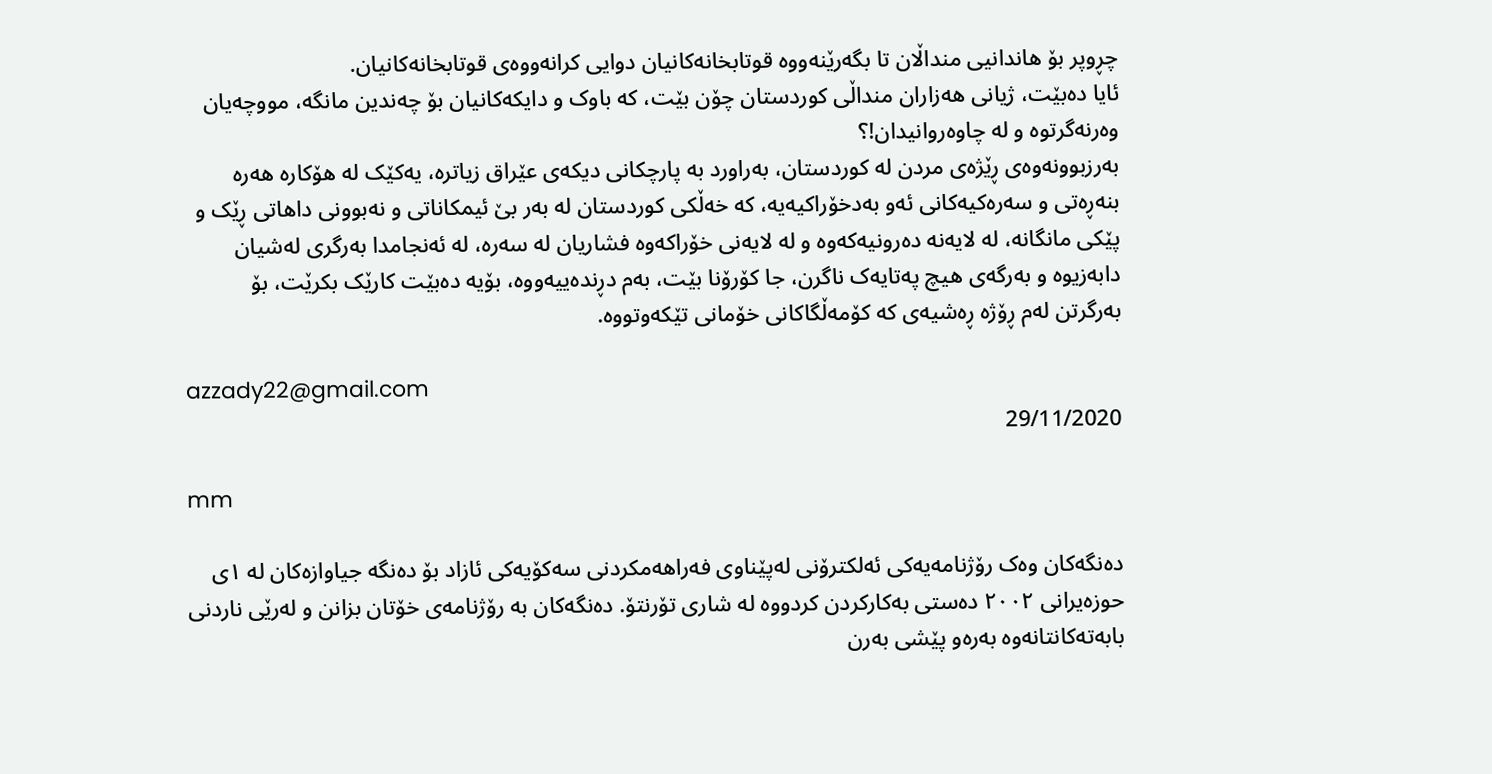چڕوپر بۆ هاندانیی منداڵان تا بگەرێنەووە قوتابخانەکانیان دوایی کرانەووەی قوتابخانەکانیان.
ئایا دەبێت، ژیانی هەزاران منداڵی کوردستان چۆن بێت، کە باوک و دایکەکانیان بۆ چەندین مانگە، مووچەیان وەرنەگرتوە و لە چاوەروانیدان!؟
بەرزبوونەوەی ڕێژەی مردن لە کوردستان، بەراورد بە پارچکانی دیکەی عێراق زیاترە، یەکێک لە هۆکارە هەرە بنەڕەتی و سەرەکیەکانی ئەو بەدخۆراکیەیە، کە خەڵکی کوردستان لە بەر بێ ئیمکاناتی و نەبوونی داهاتی ڕێک و پێکی مانگانە، لە لایەنە دەرونیەکەوە و لە لایەنی خۆراکەوە فشاریان لە سەرە، لە ئەنجامدا بەرگری لەشیان دابەزیوە و بەرگەی هیچ پەتایەک ناگرن، جا کۆرۆنا بێت، بەم دڕندەییەووە، بۆیە دەبێت کارێک بکرێت، بۆ بەرگرتن لەم ڕۆژە ڕەشیەی کە کۆمەڵگاکانی خۆمانی تێکەوتووە.

azzady22@gmail.com
29/11/2020

mm

دەنگەکان وەک رۆژنامەیەکی ئەلکترۆنی لەپێناوی فەراهەمکردنی سەکۆیەکی ئازاد بۆ دەنگە جیاوازەکان لە ١ی حوزەیرانی ٢٠٠٢ دەستی بەکارکردن کردووە لە شاری تۆرنتۆ. دەنگەکان بە رۆژنامەی خۆتان بزانن و لەرێی ناردنی بابەتەکانتانەوە بەرەو پێشی بەرن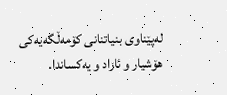لەپێناوی بنیاتنانی کۆمەڵگەیەکی هۆشیار و ئازاد و یەکساندا.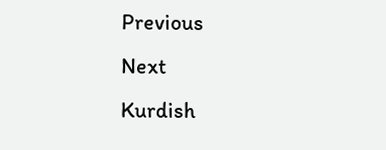Previous
Next
Kurdish